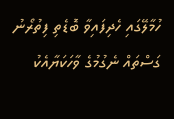ހުމާލޭގައި ހެދިފައިވާ ބޮޑެތި ފިތުރޯނު ގަސްތައް ނެގުމުގެ ވާހަކަޔާއެކު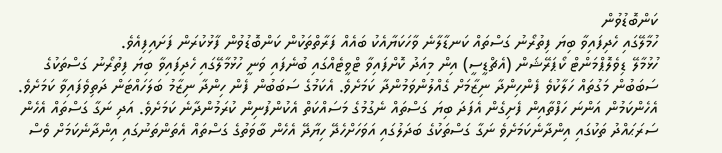ކަންބޮޑުވުން
ހުމާލޭގައި ހެދިފައިވާ ބިޔަ ފިތުރޯނު ގަސްތައް ކަނޑާލާނެ ވާހަކަޔާއެކު ބައެއް ފަރާތްތަކުން ކަންބޮޑުވުން ފާޅުކުރަން ފަށައިފިއެވެ.
ހުޅުމާލޭ ޑިވެލޮޕްމަންޓް ކޯޕަރޭޝަން (އެޗްޑީސީ) އިން މިއަދު ކޮށްފައިވާ ޓްވީޓެއްގައި ބުނެފައި ވަނީ ހުޅުމާލޭގައި ހެދިފައިވާ ބިޔަ ފިތުރޯނު ގަސްތަކުގެ ސަބަބުން މަގުތައް ހަލާކުވެ ފެންހިންދާ ނިޒާމަށް ގެއްލުންވަމުންދާ ކަމަށެވެ. އެކަމުގެ ސަބަބުން ފެން ހިންދާ ނިޒާމު ބަލަހައްޓަން ދަތިވެފައިވާ ކަމަށެވެ. އެހެންކަމުން އަންނަ ހަފްތާއިން ފެށިގެން އެފަދަ ބިޔަ ގަސްތައް ނެގުމުގެ މަސައްކަތް އެކުންފުނިން ކުރަމުންދާނެ ކަމަށެވެ. އަދި ނަގާ ގަސްތައް އެހެން ސަރަޙައްދު ތަކުގައި އިންދާނެކަމަށެވެ ނަގާ ގަސްތަކުގެ ބަދަލުގައި އަވަހަށްހެދޭ ހިޔާދޭ އެހެން ބާވަތުގެ ގަސްތައް އެތަންތަނުގައި އިންދާނެކަމަށް ވެސް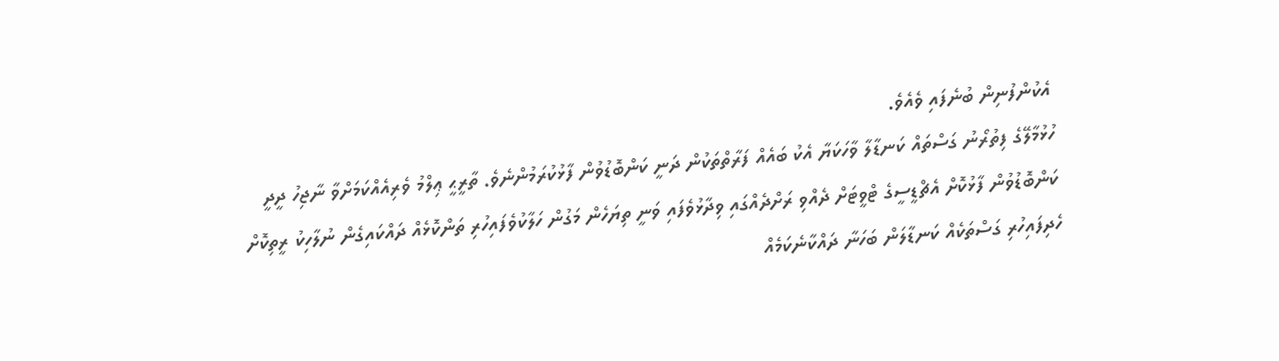އެކުންފުނިން ބުނެފައި ވެއެވެ.
ހުޅުމާލޭގެ ފިތުރޯނު ގަސްތައް ކަނޑާލާ ވާހަކަޔާ އެކު ބައެއް ފަރާތްތަކުން ދަނީ ކަންބޮޑުވުން ފާޅުކުރަމުންނެވެ. ތާރީޙީ ޢިލްމު ވެރިއެއްކަމަށްވާ ނާޖިހު ދީދީ ކަންބޮޑުވުން ފާޅުކޮށް އެޗްޑީސީގެ ޓްވީޓަށް ދެއްވި ރަށްދެއްގައި ވިދާޅުވެފައި ވަނީ ތިޔަހެން މަގުން ހަލާކުވެފައިހުރި ތަންކޮޅެއް ދައްކައިގެން ނުލާހިކު ރީތިކޮށް ހެދިފައިހުރި ގަސްތަކެއް ކަނޑާލަން ބަހަނާ ދައްކާނެކަމެއް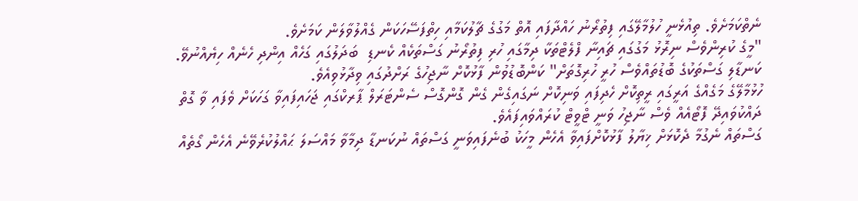ނެތްކަމަށެވެ. ތިއުޅެނީ ހުލުމާލޭގައި ފިތުރޯނު ހައްދާފައި އޮތް މަގުގެ ޗާލުކަމާއި ހިތްފަސޭހަކަން ގެއްލުވާލަން ކަމަށެވެ.
"މީގެ ކުރިންވެސް ނިރޮޅު މަގުގައި ޗައިނާ ފްލެޓްތަކާ ދިމާގައި ހުރި ފިތުރޯނު ގަސްތަކެއް ކެނޑި  ބަދަލުގައި ގަހެއް އިންދި ހެނެއް ހިޔެއްނުވޭ. ކަނޑާލި ގަސްތަކުގެ ބޮޑުތައްވެސް ހުރީ ހުރިގޮތަށް" ކަންބޮޑުވުން ފާޅުކޮށް ނާޖިހުގެ ރަށްދުގައި ވިދާޅުވިއެވެ.
ހުޅުމާލޭގެ މަގެއްގެ އަރީގައި ރީތިކޮށް ހެދިފައި ވަނިކޮށް ނަގައިގެން ގެން ގޮންގޮސް ސެންޓަރަލް ޕާރކްގައި ޖަހައިފައިވާ ގަހަކަށް ވެފައި ވާ ގޮތް ދައްކުވައިދޭ ފޮޓޯއެއް ވެސް ނާޖިހު ވަނީ ޓްވީޓް ކުރައްވައިފައެވެ.
ގަސްތައް ނެގުމާ ދެކޮޅަށް ޚިޔާލު ފާޅުކޮށްފައިވާ އެހެން މީހަކު ބުނެފައިވަނީ ގަސްތައް ނުކަނޑާ ދިމާވާ މައްސަލަ ޙައްލުކުރެވޭނެ އެހެން ގޯތެއް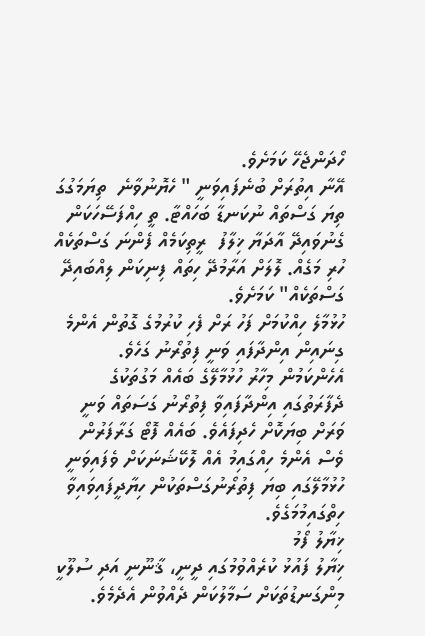ހޯދަންޖެހޭ ކަމަށެވެ.
އޭނާ އިތުރަށް ބުނެފައިވަނީ " ހެޔޮނުވާނެ  ތިޔަމަގުގަ ތިޔަ ގަސްތައް ނުކަނޑާ ބަހައްޓާ. ތީ ހިއްފަސޭހަކަން ގެނުވައިދޭ އާދަޔާ ޚިލާފު  ރީތިކަމެއް ފެންނަ ގަސްތަކެއް ހުރި މަގެއް. ލޮލަށް އަރާމުދޭ ހިތައް ފިނިކަން ލިއްބައިދޭ ގަސްތަކެއް" ކަމަށެވެ.
ހުޅުމާލެ ހިއްކުމަށް ފަހު ރަށް ފެހި ކުރުމުގެ ގޮތުން އެންމެ ގިނައިން އިންދާފައި ވަނީ ފިތުރޯނު ގަހެވެ. އެހެންކަމުން މިހާރު ހުޅުމާލޭގެ ބައެއް މަގުތަކުގެ ދެފާރަތުގައި އިންދާފައިވާ ފިތުރޯނު ގަސަތައް ވަނީ ވަރަށް ބިޔަކޮށް ހެދިފައެވެ. ބައެއް ފޮޓޯ ގަރާފަރުން ވެސް އެންމެ ހިއްގައިމު އެއް ލޮކޭޝަނަކަށް ވެފައިވަނީ ހުޅުމާލޭގައި ބިޔަ ފިތުރޯނުގަސްތަކުން ހިޔާދީފައިވައިވާ ހިތްގައިމުމަގެވެ.
ޚިޔާލު ފޯމު
ޚިޔާލު ފައުޅު ކުރެއްވުމުގައި ދީނީ، ޤާނޫނީ އަދި ސުލޫކީ މިންގަނޑުތަކަށް ސަމާލުކަން ދެއްވުން އެދެމެވެ.